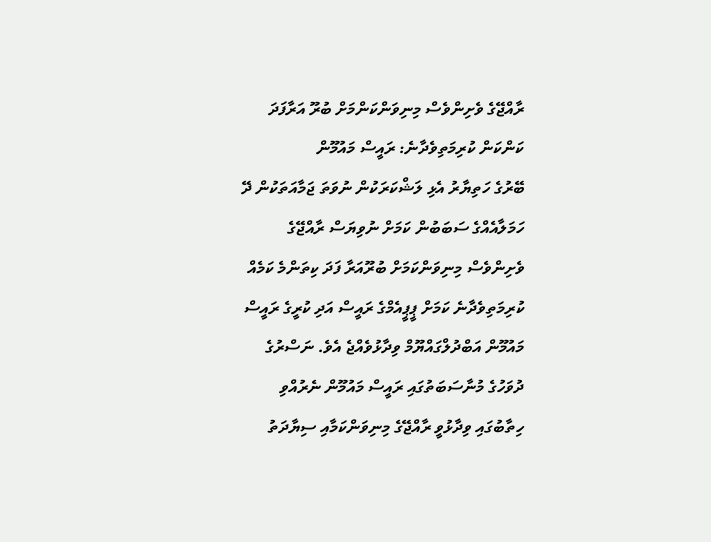ރާއްޖޭގެ ވެށިންވެސް މިނިވަންކަންމަށް ބުރޫ އަރާފަދަ ކަންކަން ކުރިމަތިވެދާނެ: ރައީސް މައުމޫން
ބޭރުގެ ހަތިޔާރު އެޅި ލަޝްކަރަކުން ނުވަތަ ޖަމާއަތަކުން ދޭ ހަމަލާއެއްގެ ސަބަބުން ކަމަށް ނުވިޔަސް ރާއްޖޭގެ ވެށިންވެސް މިނިވަންކަމަށް ބުރޫއަރާ ފަދަ ކިތަންމެ ކަމެއް ކުރިމަތިވެދާނެ ކަމަށް ޕީޕީއެމްގެ ރައީސް އަދި ކުރީގެ ރައީސް މައުމޫން އަބްދުލްގައްޔޫމް ވިދާޅުވެއްޖެ އެވެ. ނަސްރުގެ ދުވަހުގެ މުނާސަބަތުގައި ރައީސް މައުމޫން ނެރުއްވި ހިތާބުގައި ވިދާޅުވީ ރާއްޖޭގެ މިނިވަންކަމާއި ސިޔާދަތު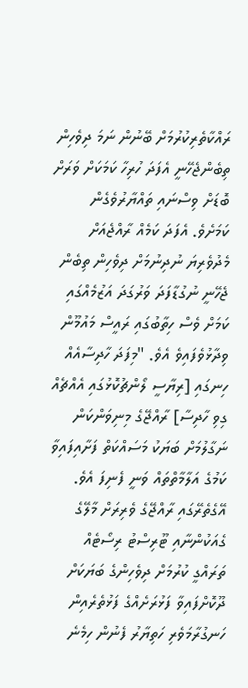ރައްކާތެރިކުރުމަށް ބޭނުން ނަމަ ދިވެހިން ތިބެންޖެހޭނީ އެފަދަ ހުރިހާ ކަމަކަށް ވަރަށް ބޮޑަށް ވިސްނައި ތައްޔާރުވެގެން ކަމަށެވެ. އެފަދަ ކަމެއް ރާއްޖެއަށް މެދުވެރިޔަ ނުދިނުމަށް ދިވެހިން ތިބެން ޖެހޭނީ ނުގުޑާފަދަ ވަރުގަދަ އަޒުމެއްގައި ކަމަށް ވެސް ހިތާބުގައި ރައީސް މައުމޫން ވިދާޅުވެފައިވެ އެވެ. "މިފަދަ ހާދިސާއެއް ހިނގައި [ރިޔާސީ ލޯންޗުކޮޅުގައި އެއްޗެއް ގިވި ހާދިސާ] ރާއްޖޭގެ މިނިވަންކަން ނަގާލުމަށް ބަޔަކު މަސައްކަތް ފަށާއިފައިވާ ކަމުގެ އަލާމާތްތައް ވަނީ ފެނިފަ އެވެ. އޭގެތެރޭގައި ރާއްޖޭގެ ވެރިރަށް މާލޭގެ ގެއަކުންނާއި ޓޫރިސްޓު ރިސޯޓެއް ތަރައްގީ ކުރުމަށް ދިވެހިންގެ ބަޔަކަށް ދޫކޮށްފައިވާ ފަޅުރަށެއްގެ ފަޅުތެރެއިން ހަނގުރާމަވެރި ހަތިޔާރު ފެނުން ހިމެނެ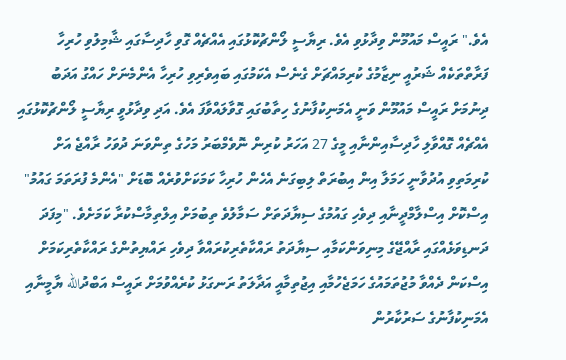އެވެ." ރައީސް މައުމޫން ވިދާޅުވި އެވެ. ރިޔާސީ ލޯންޗުކޮޅުގައި އެއްޗެއް ގޮވި ހާދިސާގައި ޝާމިލުވި ހުރިހާ ފަރާތްތަކެއް ޝަރުއީ ނިޒާމުގެ ކުރިމައްޗަށް ގެނެސް އެކަމުގައި ބައިވެރިވި ހުރިހާ އެންމެނަށް ހައްގު އަދަބު ދިނުމަށް ރައީސް މައުމޫން ވަނީ އެމަނިކުފާނުގެ ހިތާބުގައި ގޮވާލައްވާފަ އެވެ. އަދި ވިދާޅުވީ ރިޔާސީ ލޯންޗުކޮޅުގައި އެއްޗެއް ގޮއްވާލި ހާދިސާއިންނާއި މީގެ 27 އަހަރު ކުރިން ނޮވެމްބަރު މަހުގެ ތިންވަނަ ދުވަހު ރާއްޖެ އަށް ކުރިމަތިވި އުދުވާނީ ހަމަލާ އިން އިބުރަތް ލިބިގަނެ އެހެން ހުރިހާ ކަމަކަށްވުރެއް ބޮޑަށް "އެންމެ ފުރަތަމަ ގައުމު" އިސްކޮށް އިސްލާމްދީނާއި ދިވެހި ގައުމުގެ ސިޔާދަތަށް ސަމާލުވެ ތިބުމަށް އިލްތިމާސްކުރާ ކަމަށެވެ. "މިފަދަ ދަނޑިވަޅެއްގައި ރާއްޖޭގެ މިނިވަންކަމާއި ސިޔާދަތު ރައްކާތެރިކުރައްވާ ދިވެހި ރައްޔިތުންގެ ރައްކާތެރިކަމަށް އިސްކަން ދެއްވާ މުޖުތަމައުގެ ހަމަޖެހުމާއި އިޖުތިމާއީ އަދާލަތު ރަނގަޅު ކުރެއްވުމަށް ރައީސް އަބްދުالله ޔާމީނާއި އެމަނިކުފާނުގެ ސަރުކާރުން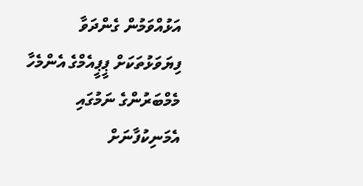އަޅުއްވަމުން ގެންދަވާ ފިޔަވަޅުތަކަށް ޕީޕީއެމްގެ އެންމެހާ މެމްބަރުންގެ ނަމުގައި އެމަނިކުފާނަށް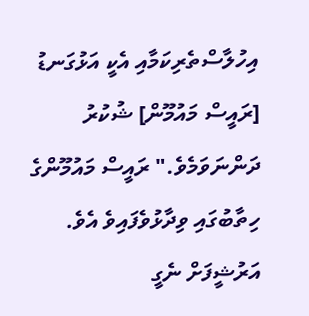އިހުލާސްތެރިކަމާއި އެކީ އަޅުގަނޑު [ރައީސް މައުމޫން] ޝުކުރު ދަންނަވަމެވެ." ރައީސް މައުމޫންގެ ހިތާބުގައި ވިދާޅުވެފައިވެ އެވެ.
އަރުޝީފަށް ނެގީ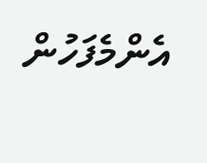އެންމެފަހުން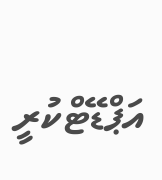އަޕްޑޭޓްކުރީ